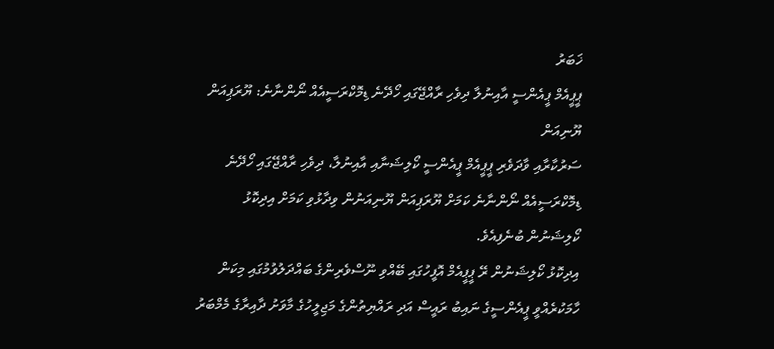ޚަބަރު
ޕީޕީއެމް ޕީއެންސީ އާއިނުލާ ދިވެހި ރާއްޖޭގައި ހޯދޭނެ ޑިމޮކްރަސީއެއް ނޯންނާނެ: ޔޫރަޕިއަން ޔޫނިއަން
ސަރުކާރާއި ވާދަވެރި ޕީޕީއެމް ޕީއެންސީ ކޯލިޝަނާއި އާއިނުލާ، ދިވެހި ރާއްޖޭގައި ހޯދޭނެ ޑިމޮކްރަސީއެއް ނޯންނާނެ ކަމަށް ޔޫރަޕިއަން ޔޫނިއަނުން ވިދާޅުވި ކަމަށް އިދިކޮޅު ކޯލިޝަނުން ބުނެފިއެވެ.
އިދިކޮޅު ކޯލިޝަނުން ރޭ ޕީޕީއެމް އޮފީހުގައި ބޭއްވި ނޫސްވެރިންގެ ބައްދަލުވުމުގައި މިކަން ހާމަކުރެއްވީ ޕީއެންސީގެ ނައިބު ރައީސް އަދި ރައްޔިތުންގެ މަޖިލީހުގެ މާވަށު ދާއިރާގެ މެމްބަރު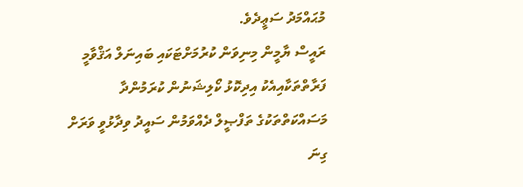މުޙައްމަދު ސަޢީދެވެ.
ރައީސް ޔާމީން މިނިވަން ކުރުމަށްޓަކައި ބައިނަލް އަޤްވާމީ ފަރާތްތަކާއިއެކު އިދިކޮޅު ކޯލިޝަނުން ކުރަމުންދާ މަސައްކަތްތަކުގެ ތަފްޞީލް ދެއްވަމުން ސައީދު ވިދާޅުވީ ވަރަށް ގިނަ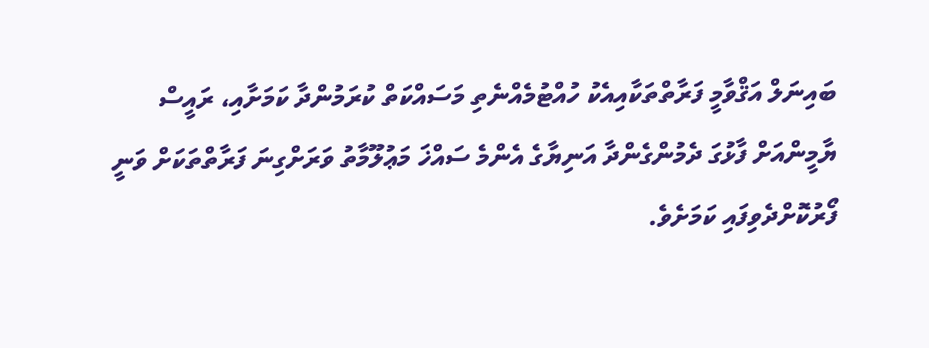ބައިނަލް އަޤްވާމީ ފަރާތްތަކާއިއެކު ހުއްޓުމެއްނެތި މަސައްކަތް ކުރަމުންދާ ކަމަށާއި، ރައީސް ޔާމީންއަށް ފާޅުގަ ދެމުންގެންދާ އަނިޔާގެ އެންމެ ސައްޚަ މަޢުލޫމާތު ވަރަށްގިނަ ފަރާތްތަކަށް ވަނީ ފޯރުކޮށްދެވިފައި ކަމަށެވެ.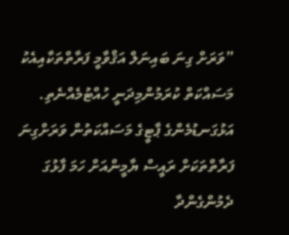”ވަރަށް ގިނަ ބައިނަލް އަޤްވާމީ ފަރާތްތަކާއިއެކު މަސައްކަތް ކުރަމުންމިދަނީ ހުއްޓުމެއްނެތި. އަޅުގަނޑުމެންގެ ޕާޓީގެ މަސައްކަތުން ވަރަށްގިނަ ފަރާތްތަކަށް ރައީސް ޔާމީންއަށް ހަމަ ފާޅުގަ ދެމުންގެންދާ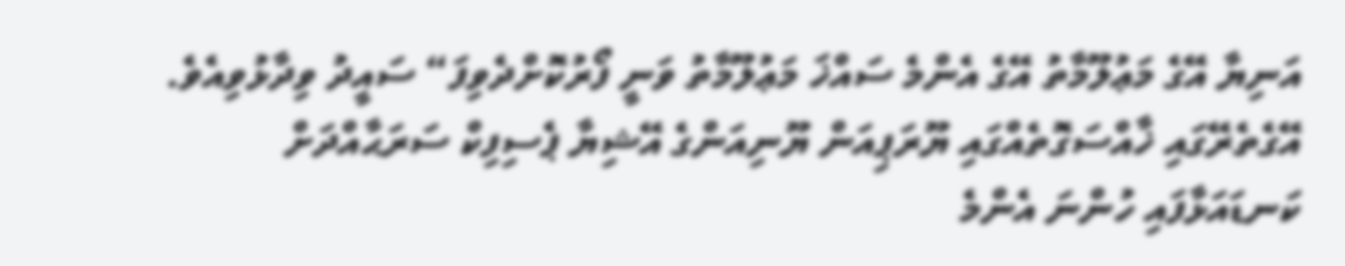އަނިޔާ އޭގެ މަޢުލޫމާތު އޭގެ އެންމެ ސައްޚަ މަޢުލޫމާތު ވަނީ ފޯރުކޮށްދެވިފަ“ ސައީދު ވިދާޅުވިއެވެ.
އޭގެތެރޭގައި ޚާއްސަގޮތެއްގައި ޔޫރަޕިއަން ޔޫނިއަންގެ އޭޝިޔާ ޕެސިފިކް ސަރަޙާއްދަށް ކަނޑައަޅާފައި ހުންނަ އެންމެ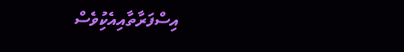އިސްފަރާތާއިއެކުިވެސް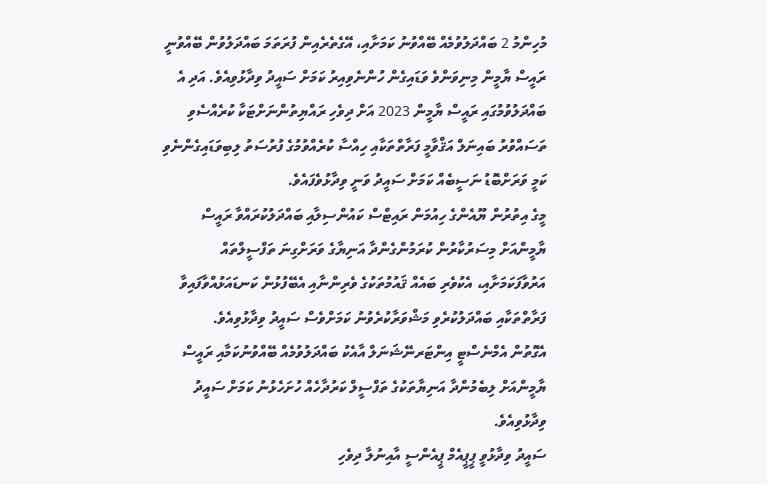މުހިންމު 2 ބައްދަލުވުމެއް ބޭއްވުނު ކަމަށާއި، އޭގެތެރެއިން ފުރަތަމަ ބައްދަލުވުން ބޭއްވުނީ ރައީސް ޔާމީން މިނިވަންވެ ވަޑައިގެން ހުންނެވިއިރު ކަމަށް ސައީދު ވިދާޅުވިއެވެ. އަދި އެ ބައްދަލުވުމުގައި ރައީސް ޔާމީން 2023 އަށް ދިވެހި ރައްޔިތުންނަށްޓަކާ ކުރެއްސެވި ތަސައްވުރު ބައިނަލް އަޤްވާމީ ފަރާތްތަކާއި ހިއްސާ ކުރެއްވުމުގެ ފުރުސަތު ލިބިވަޑައިގެންނެވި ކަމީ ވަރަށްބޮޑު ނަސީބެއް ކަމަށް ސައީދު ވަނީ ވިދާޅުވެފައެވެ.
މީގެ އިތުރުން ޔޫއެންގެ ހިއުމަން ރައިޓްސް ކައުންސިލާއި ބައްދަލުކުރައްވާ ރައީސް ޔާމީންއަށް މިސަރުކާރުން ކުރަމުންގެންދާ އަނިޔާގެ ވަރަށްގިނަ ތަފްސީލްތައް އަރުވާފަކަމަށާއި، އެކުވެރި ބައެއް ޤައުމުތަކުގެ ވެރިންނާއި އެބޭފުޅުން ކަނޑައަޅުއްވާފައިވާ ފަރާތްތަކާއި ބައްދަލުކުރެވި މަޝްވަރާކުރެވުނު ކަމަށްވެސް ސައީދު ވިދާޅުވިއެވެ.
އެގޮތުން އެމްނެސްޓީ އިންޓަރނޭޝަނަލް އާއެކު ބައްދަލުވުމެއް ބޭއްވުނުކަމާއި ރައީސް ޔާމީންއަށް ލިބެމުންދާ އަނިޔާތަކުގެ ތަފްސީލް ކަރުދާހެއް ހުށަހެޅުނު ކަމަށް ސައީދު ވިދާޅުވިއެވެ.
ސައީދު ވިދާޅުވީ ޕީޕީއެމް ޕީއެންސީ އާއިނުލާ ދިވެހި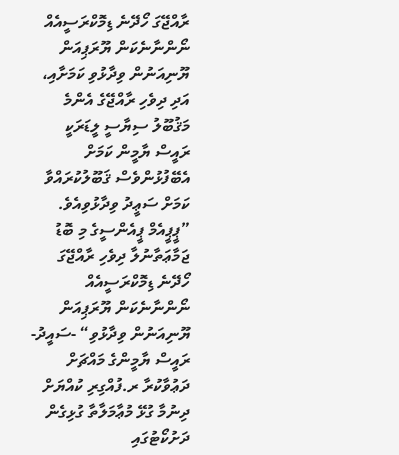ރާއްޖޭގަ ހޯދޭނެ ޑިމޮކްރަސީއެއް ނޯންނާނެކަން ޔޫރަޕިއަން ޔޫނިއަނުން ވިދާޅުވި ކަމަށާއި، އަދި ދިވެހި ރާއްޖޭގެ އެންމެ މަޤުބޫލު ސިޔާސީ ލީޑަރަކީ ރައީސް ޔާމީން ކަމަށް އެބޭފުޅުންވެސް ޤަބޫލުކުރައްވާ ކަމަށް ސަޢީދު ވިދާޅުވިއެވެ.
”ޕީޕީއެމް ޕީއެންސީގެ މި ބޮޑު ޖަމާޢަތާނުލާ ދިވެހި ރާއްޖޭގަ ހޯދޭނެ ޑިމޮކްރަސީއެއް ނޯންނާނެކަން ޔޫރަޕިއަން ޔޫނިއަނުން ވިދާޅުވި“ -ސައީދު-
ރައީސް ޔާމީންގެ މައްޗަށް ދަޢުވާކުރާ ރ.ފުއްގިރި ކުއްޔަށް ދިނުމާ ގުޅޭ މުޢާމަލާތާ ގުޅިގެން ދަށުކޯޓުގައި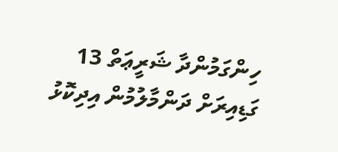ހިންގަމުންދާ ޝަރީޢަތް 13 ގަޑިއިރަށް ދަންމާލުމުން އިދިކޮޅު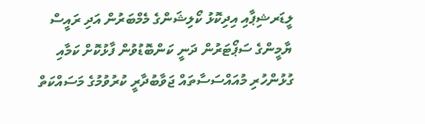ލީޑަރޝިޕާއި އިދިކޮޅު ކޯލިޝަންގެ މެމްބަރުން އަދި ރައީސް ޔާމީންގެ ސަޕޯޓަރުން ދަނީ ކަންބޮޑުވުން ފާޅުކޮށް ކަމާއި ގުޅުންހުރި މުއައްސަސާތައް ޖަވާބުދާރީ ކުރުވުމުގެ މަސައްކަތް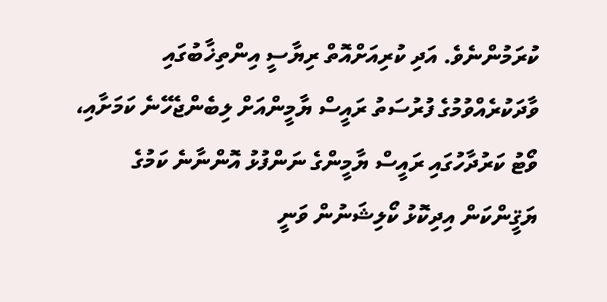ކުރަމުންނެވެ. އަދި ކުރިއަށްއޮތް ރިޔާސީ އިންތިޚާބުގައި ވާދަކުރެއްވުމުގެ ފުރުސަތު ރައީސް ޔާމީންއަށް ލިބެންޖެހޭނެ ކަމަށާއި، ވޯޓު ކަރުދާހުގައި ރައީސް ޔާމީންގެ ނަންފުޅު އޮންނާނެ ކަމުގެ ޔަޤީންކަން އިދިކޮޅު ކޯލިޝަނުން ވަނީ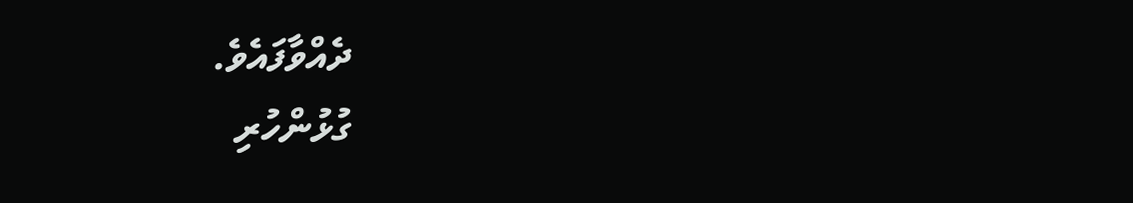ދެއްވާފައެވެ.
ގުޅުންހުރި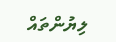ލިޔުންތައް